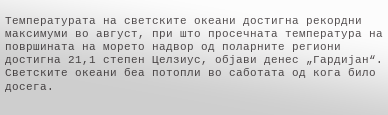Температурата на светските океани достигна рекордни максимуми во август, при што просечната температура на површината на морето надвор од поларните региони достигна 21,1 степен Целзиус, објави денес „Гардијан“.
Светските океани беа потопли во саботата од кога било досега.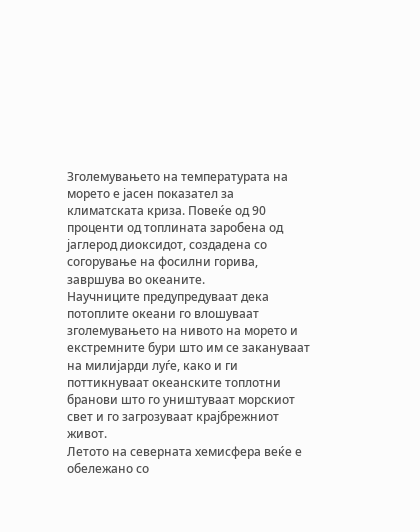Зголемувањето на температурата на морето е јасен показател за климатската криза. Повеќе од 90 проценти од топлината заробена од јаглерод диоксидот, создадена со согорување на фосилни горива, завршува во океаните.
Научниците предупредуваат дека потоплите океани го влошуваат зголемувањето на нивото на морето и екстремните бури што им се закануваат на милијарди луѓе, како и ги поттикнуваат океанските топлотни бранови што го уништуваат морскиот свет и го загрозуваат крајбрежниот живот.
Летото на северната хемисфера веќе е обележано со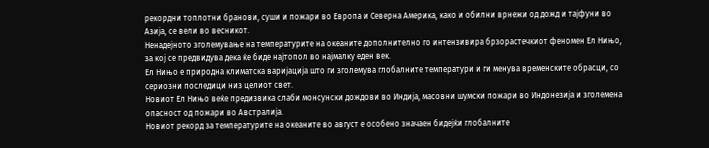рекордни топлотни бранови, суши и пожари во Европа и Северна Америка, како и обилни врнежи од дожд и тајфуни во Азија, се вели во весникот.
Ненадејното зголемување на температурите на океаните дополнително го интензивира брзорастечкиот феномен Ел Нињо, за кој се предвидува дека ќе биде најтопол во најмалку еден век.
Ел Нињо е природна климатска варијација што ги зголемува глобалните температури и ги менува временските обрасци, со сериозни последици низ целиот свет.
Новиот Ел Нињо веќе предизвика слаби монсунски дождови во Индија, масовни шумски пожари во Индонезија и зголемена опасност од пожари во Австралија.
Новиот рекорд за температурите на океаните во август е особено значаен бидејќи глобалните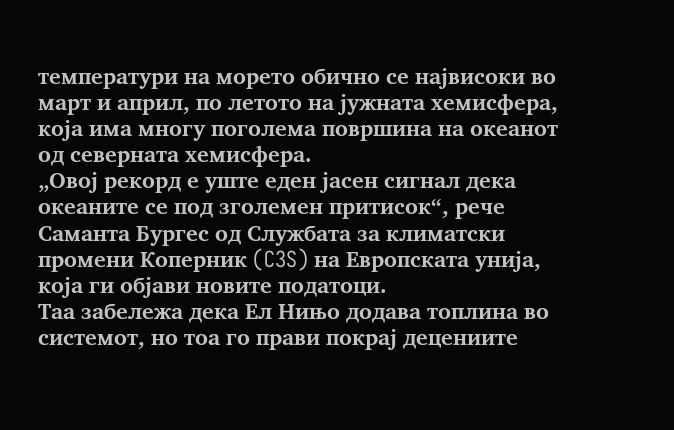температури на морето обично се највисоки во март и април, по летото на јужната хемисфера, која има многу поголема површина на океанот од северната хемисфера.
„Овој рекорд е уште еден јасен сигнал дека океаните се под зголемен притисок“, рече Саманта Бургес од Службата за климатски промени Коперник (C3S) на Европската унија, која ги објави новите податоци.
Таа забележа дека Ел Нињо додава топлина во системот, но тоа го прави покрај децениите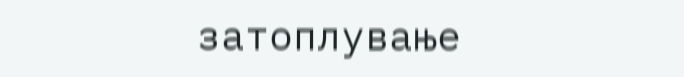затоплување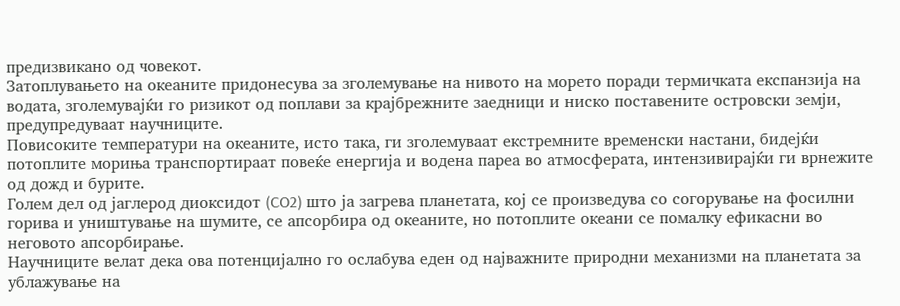предизвикано од човекот.
Затоплувањето на океаните придонесува за зголемување на нивото на морето поради термичката експанзија на водата, зголемувајќи го ризикот од поплави за крајбрежните заедници и ниско поставените островски земји, предупредуваат научниците.
Повисоките температури на океаните, исто така, ги зголемуваат екстремните временски настани, бидејќи потоплите мориња транспортираат повеќе енергија и водена пареа во атмосферата, интензивирајќи ги врнежите од дожд и бурите.
Голем дел од јаглерод диоксидот (CO2) што ја загрева планетата, кој се произведува со согорување на фосилни горива и уништување на шумите, се апсорбира од океаните, но потоплите океани се помалку ефикасни во неговото апсорбирање.
Научниците велат дека ова потенцијално го ослабува еден од најважните природни механизми на планетата за ублажување на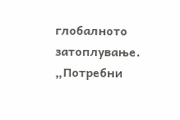глобалното затоплување.
„Потребни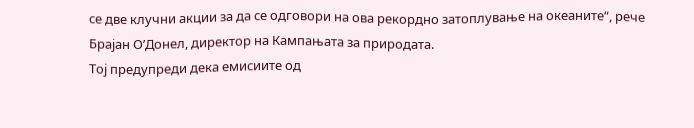се две клучни акции за да се одговори на ова рекордно затоплување на океаните“, рече Брајан О’Донел, директор на Кампањата за природата.
Тој предупреди дека емисиите од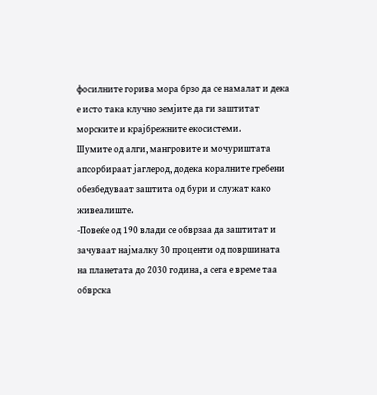фосилните горива мора брзо да се намалат и дека е исто така клучно земјите да ги заштитат морските и крајбрежните екосистеми.
Шумите од алги, мангровите и мочуриштата апсорбираат јаглерод, додека коралните гребени обезбедуваат заштита од бури и служат како живеалиште.
-Повеќе од 190 влади се обврзаа да заштитат и зачуваат најмалку 30 проценти од површината на планетата до 2030 година, а сега е време таа обврска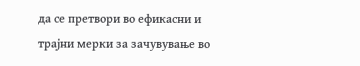да се претвори во ефикасни и трајни мерки за зачувување во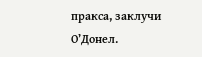пракса, заклучи О’Донел.